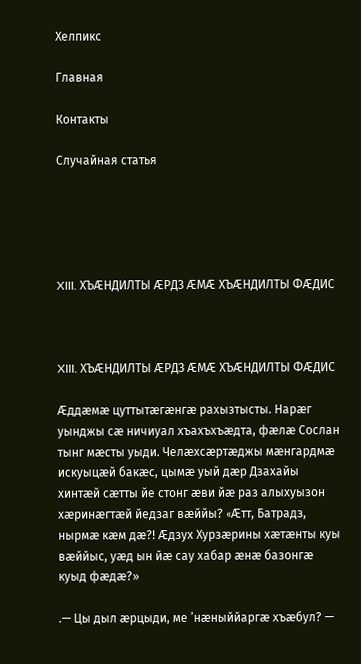Хелпикс

Главная

Контакты

Случайная статья





XIII. ХЪÆНДИЛТЫ ÆРДЗ ÆМÆ ХЪÆНДИЛТЫ ФÆДИС



XIII. ХЪÆНДИЛТЫ ÆРДЗ ÆМÆ ХЪÆНДИЛТЫ ФÆДИС

Æддæмæ цуттытæгæнгæ рахызтысты. Нарæг уынджы сæ ничиуал хъахъхъæдта, фæлæ Сослан тынг мæсты уыди. Челæхсæртæджы мæнгардмæ искуыцæй бакæс, цымæ уый дæр Дзахайы хинтæй сæтты йе стонг æви йæ раз алыхуызон хæринæгтæй йедзаг вæййы? «Æтт, Батрадз, нырмæ кæм дæ?! Æдзух Хурзæрины хæтæнты куы вæййыс, уæд ын йæ сау хабар æнæ базонгæ куыд фæдæ?»

.— Цы дыл æрцыди, ме ’нæныййаргæ хъæбул? —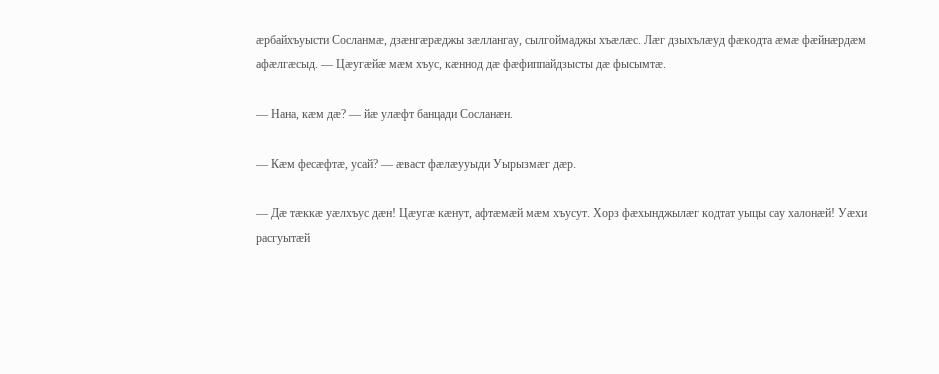æрбайхъуысти Сосланмæ, дзæнгæрæджы зæллангау, сылгоймаджы хъæлæс. Лæг дзыхълæуд фæкодта æмæ фæйнæрдæм афæлгæсыд. — Цæугæйæ мæм хъус, кæннод дæ фæфиппайдзысты дæ фысымтæ.

— Нана, кæм дæ? — йæ улæфт банцади Сосланæн.

— Кæм фесæфтæ, усай? — æваст фæлæууыди Уырызмæг дæр.

— Дæ тæккæ уæлхъус дæн! Цæугæ кæнут, афтæмæй мæм хъусут. Хорз фæхынджылæг кодтат уыцы сау халонæй! Уæхи расгуытæй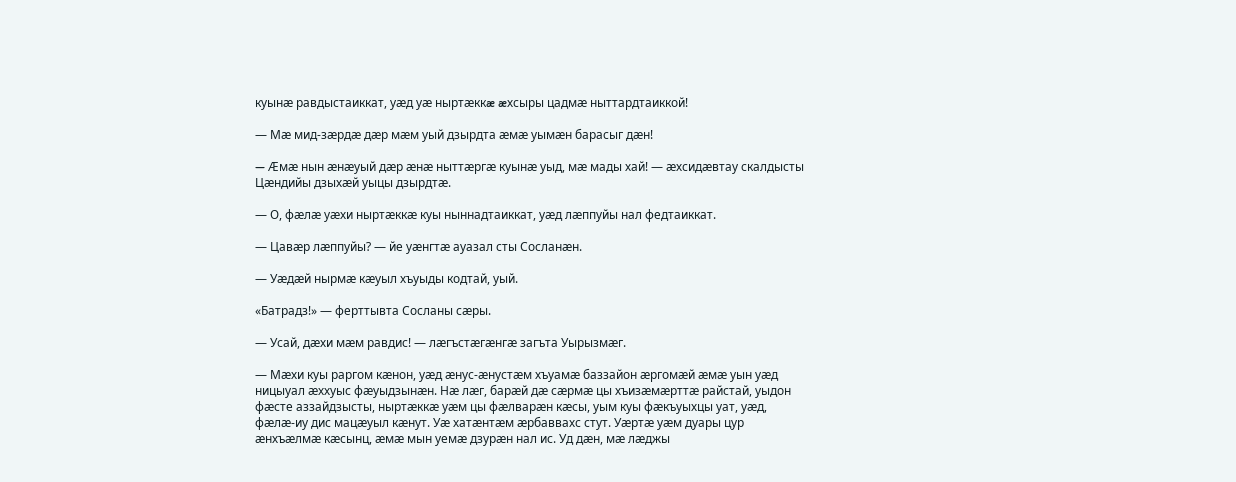куынæ равдыстаиккат, уæд уæ ныртæккæ æхсыры цадмæ ныттардтаиккой!

— Мæ мид-зæрдæ дæр мæм уый дзырдта æмæ уымæн барасыг дæн!

— Æмæ нын æнæуый дæр æнæ ныттæргæ куынæ уыд, мæ мады хай! — æхсидæвтау скалдысты Цæндийы дзыхæй уыцы дзырдтæ.

— О, фæлæ уæхи ныртæккæ куы ныннадтаиккат, уæд лæппуйы нал федтаиккат.

— Цавæр лæппуйы? — йе уæнгтæ ауазал сты Сосланæн.

— Уæдæй нырмæ кæуыл хъуыды кодтай, уый.

«Батрадз!» — ферттывта Сосланы сæры.

— Усай, дæхи мæм равдис! — лæгъстæгæнгæ загъта Уырызмæг.

— Мæхи куы раргом кæнон, уæд æнус-æнустæм хъуамæ баззайон æргомæй æмæ уын уæд ницыуал æххуыс фæуыдзынæн. Нæ лæг, барæй дæ сæрмæ цы хъизæмæрттæ райстай, уыдон фæсте аззайдзысты, ныртæккæ уæм цы фæлварæн кæсы, уым куы фæкъуыхцы уат, уæд, фæлæ-иу дис мацæуыл кæнут. Уæ хатæнтæм æрбаввахс стут. Уæртæ уæм дуары цур æнхъæлмæ кæсынц, æмæ мын уемæ дзурæн нал ис. Уд дæн, мæ лæджы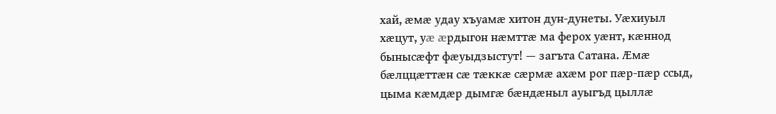хай, æмæ удау хъуамæ хитон дун-дунеты. Уæхиуыл хæцут, уæ æрдыгон нæмттæ ма ферох уæнт, кæннод бынысæфт фæуыдзыстут! — загъта Сатана. Æмæ бæлццæттæн сæ тæккæ сæрмæ ахæм рог пæр-пæр ссыд, цыма кæмдæр дымгæ бæндæныл ауыгъд цыллæ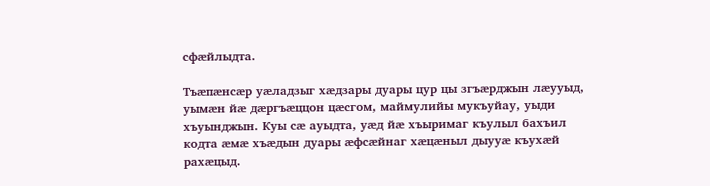сфæйлыдта.

Тъæпæнсæр уæладзыг хæдзары дуары цур цы згъæрджын лæууыд, уымæн йæ дæргъæццон цæсгом, маймулийы мукъуйау, уыди хъуынджын. Куы сæ ауыдта, уæд йæ хъыримаг къулыл бахъил кодта æмæ хъæдын дуары æфсæйнаг хæцæныл дыууæ къухæй рахæцыд.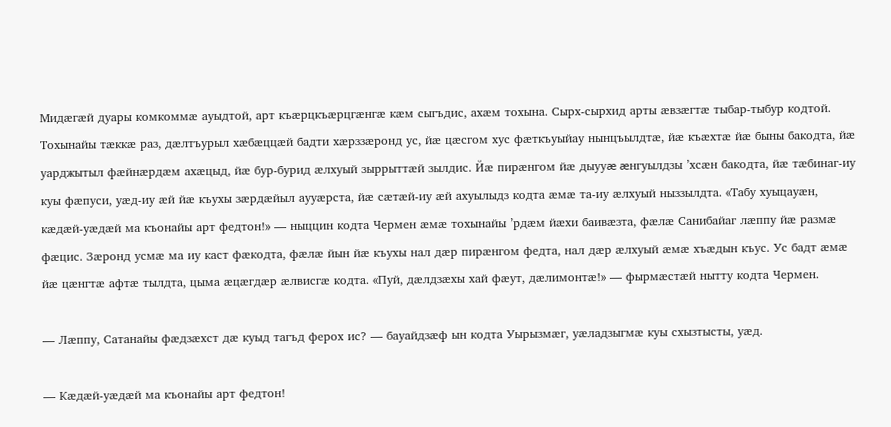Мидæгæй дуары комкоммæ ауыдтой, арт къæрцкъæрцгæнгæ кæм сыгъдис, ахæм тохына. Сырх-сырхид арты æвзæгтæ тыбар-тыбур кодтой. Тохынайы тæккæ раз, дæлтъурыл хæбæццæй бадти хæрззæронд ус, йæ цæсгом хус фæткъуыйау нынцъылдтæ, йæ къæхтæ йæ быны бакодта, йæ уарджытыл фæйнæрдæм ахæцыд, йæ бур-бурид æлхуый зыррыттæй зылдис. Йæ пирæнгом йæ дыууæ æнгуылдзы ’хсæн бакодта, йæ тæбинаг-иу куы фæпуси, уæд-иу æй йæ къухы зæрдæйыл аууæрста, йæ сæтæй-иу æй ахуылыдз кодта æмæ та-иу æлхуый ныззылдта. «Табу хуыцауæн, кæдæй-уæдæй ма къонайы арт федтон!» — ныццин кодта Чермен æмæ тохынайы ’рдæм йæхи баивæзта, фæлæ Санибайаг лæппу йæ размæ фæцис. Зæронд усмæ ма иу каст фæкодта, фæлæ йын йæ къухы нал дæр пирæнгом федта, нал дæр æлхуый æмæ хъæдын къус. Ус бадт æмæ йæ цæнгтæ афтæ тылдта, цыма æцæгдæр æлвисгæ кодта. «Пуй, дæлдзæхы хай фæут, дæлимонтæ!» — фырмæстæй нытту кодта Чермен.

— Лæппу, Сатанайы фæдзæхст дæ куыд тагъд ферох ис? — бауайдзæф ын кодта Уырызмæг, уæладзыгмæ куы схызтысты, уæд.

— Кæдæй-уæдæй ма къонайы арт федтон!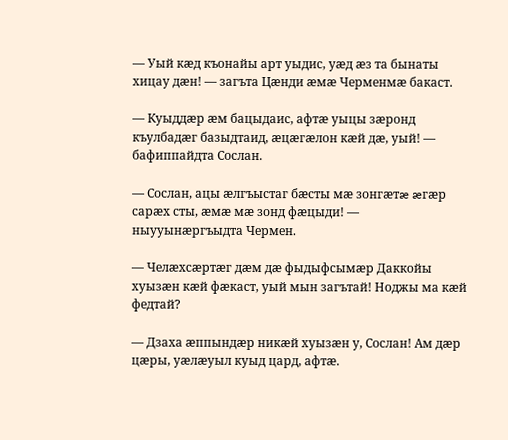— Уый кæд къонайы арт уыдис, уæд æз та бынаты хицау дæн! — загъта Цæнди æмæ Черменмæ бакаст.

— Куыддæр æм бацыдаис, афтæ уыцы зæронд къулбадæг базыдтаид, æцæгæлон кæй дæ, уый! — бафиппайдта Сослан.

— Сослан, ацы æлгъыстаг бæсты мæ зонгæтæ æгæр сарæх сты, æмæ мæ зонд фæцыди! — ныууынæргъыдта Чермен.

— Челæхсæртæг дæм дæ фыдыфсымæр Даккойы хуызæн кæй фæкаст, уый мын загътай! Ноджы ма кæй федтай?

— Дзаха æппындæр никæй хуызæн у, Сослан! Ам дæр цæры, уæлæуыл куыд цард, афтæ.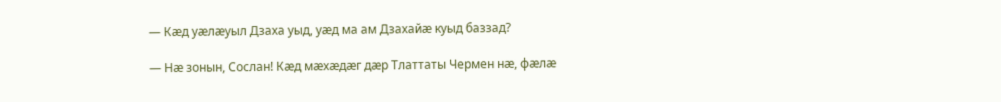— Кæд уæлæуыл Дзаха уыд, уæд ма ам Дзахайæ куыд баззад?

— Нæ зонын, Сослан! Кæд мæхæдæг дæр Тлаттаты Чермен нæ, фæлæ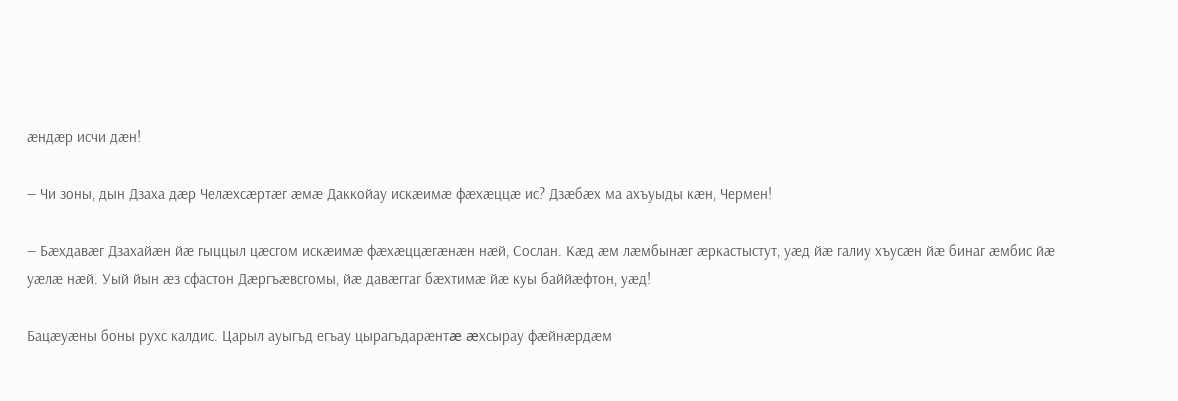æндæр исчи дæн!

— Чи зоны, дын Дзаха дæр Челæхсæртæг æмæ Даккойау искæимæ фæхæццæ ис? Дзæбæх ма ахъуыды кæн, Чермен!

— Бæхдавæг Дзахайæн йæ гыццыл цæсгом искæимæ фæхæццæгæнæн нæй, Сослан. Кæд æм лæмбынæг æркастыстут, уæд йæ галиу хъусæн йæ бинаг æмбис йæ уæлæ нæй. Уый йын æз сфастон Дæргъæвсгомы, йæ давæггаг бæхтимæ йæ куы баййæфтон, уæд!

Бацæуæны боны рухс калдис. Царыл ауыгъд егъау цырагъдарæнтæ æхсырау фæйнæрдæм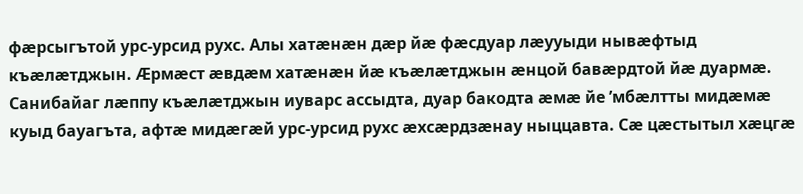фæрсыгътой урс-урсид рухс. Алы хатæнæн дæр йæ фæсдуар лæууыди нывæфтыд къæлæтджын. Æрмæст æвдæм хатæнæн йæ къæлæтджын æнцой бавæрдтой йæ дуармæ. Санибайаг лæппу къæлæтджын иуварс ассыдта, дуар бакодта æмæ йе ’мбæлтты мидæмæ куыд бауагъта, афтæ мидæгæй урс-урсид рухс æхсæрдзæнау ныццавта. Сæ цæстытыл хæцгæ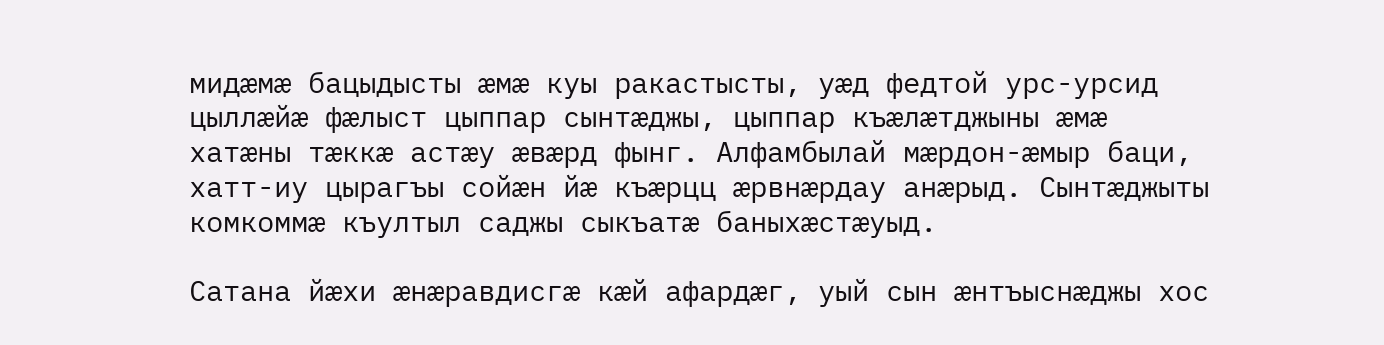мидæмæ бацыдысты æмæ куы ракастысты, уæд федтой урс-урсид цыллæйæ фæлыст цыппар сынтæджы, цыппар къæлæтджыны æмæ хатæны тæккæ астæу æвæрд фынг. Алфамбылай мæрдон-æмыр баци, хатт-иу цырагъы сойæн йæ къæрцц æрвнæрдау анæрыд. Сынтæджыты комкоммæ къултыл саджы сыкъатæ баныхæстæуыд.

Сатана йæхи æнæравдисгæ кæй афардæг, уый сын æнтъыснæджы хос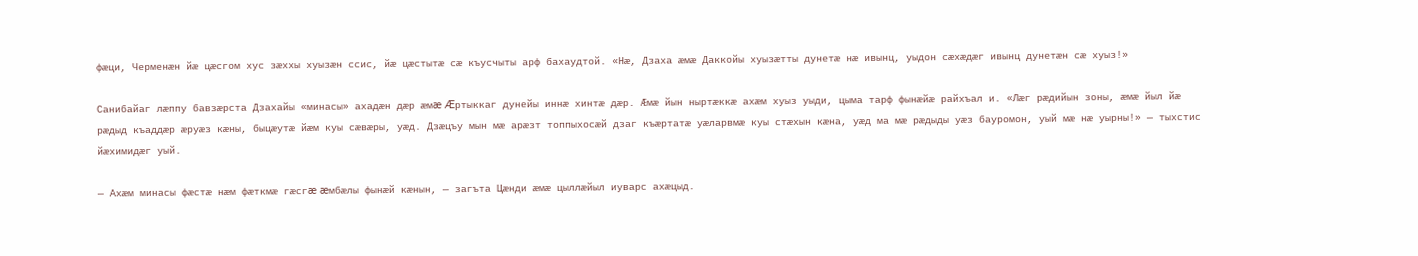фæци, Черменæн йæ цæсгом хус зæххы хуызæн ссис, йæ цæстытæ сæ къусчыты арф бахаудтой. «Нæ, Дзаха æмæ Даккойы хуызæтты дунетæ нæ ивынц, уыдон сæхæдæг ивынц дунетæн сæ хуыз!»

Санибайаг лæппу бавзæрста Дзахайы «минасы» ахадæн дæр æмæ Æртыккаг дунейы иннæ хинтæ дæр. Æмæ йын ныртæккæ ахæм хуыз уыди, цыма тарф фынæйæ райхъал и. «Лæг рæдийын зоны, æмæ йыл йæ рæдыд къаддæр æруæз кæны, быцæутæ йæм куы сæвæры, уæд. Дзæцъу мын мæ арæзт топпыхосæй дзаг къæртатæ уæларвмæ куы стæхын кæна, уæд ма мæ рæдыды уæз бауромон, уый мæ нæ уырны!» — тыхстис йæхимидæг уый.

— Ахæм минасы фæстæ нæм фæткмæ гæсгæ æмбæлы фынæй кæнын, — загъта Цæнди æмæ цыллæйыл иуварс ахæцыд.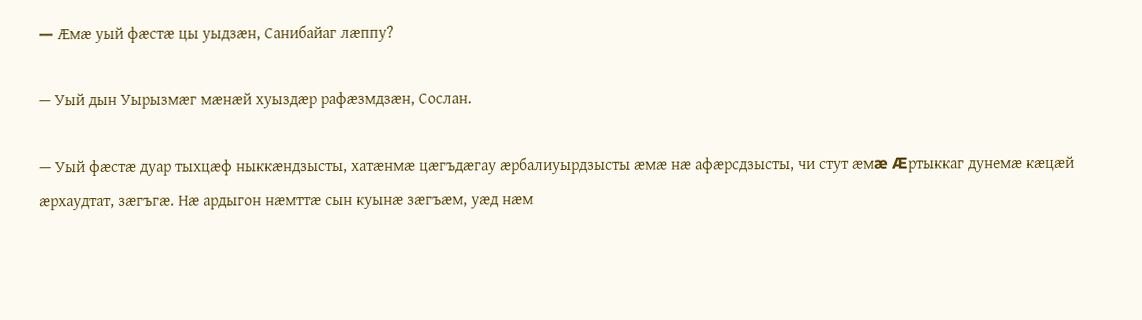— Æмæ уый фæстæ цы уыдзæн, Санибайаг лæппу?

— Уый дын Уырызмæг мæнæй хуыздæр рафæзмдзæн, Сослан.

— Уый фæстæ дуар тыхцæф ныккæндзысты, хатæнмæ цæгъдæгау æрбалиуырдзысты æмæ нæ афæрсдзысты, чи стут æмæ Æртыккаг дунемæ кæцæй æрхаудтат, зæгъгæ. Нæ ардыгон нæмттæ сын куынæ зæгъæм, уæд нæм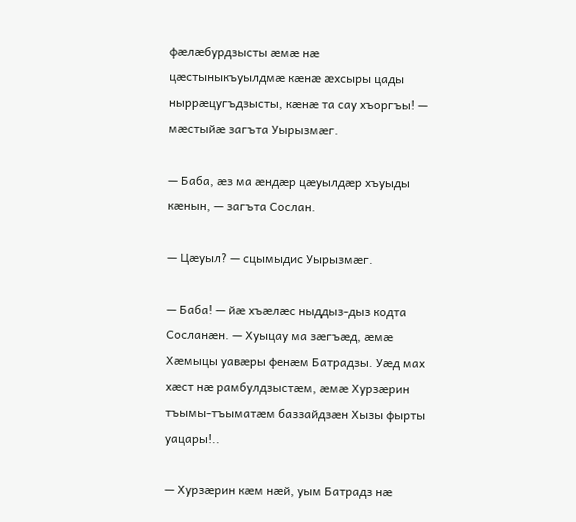фæлæбурдзысты æмæ нæ цæстыныкъуылдмæ кæнæ æхсыры цады ныррæцугъдзысты, кæнæ та сау хъоргъы! — мæстыйæ загъта Уырызмæг.

— Баба, æз ма æндæр цæуылдæр хъуыды кæнын, — загъта Сослан.

— Цæуыл? — сцымыдис Уырызмæг.

— Баба! — йæ хъæлæс ныддыз-дыз кодта Сосланæн. — Хуыцау ма зæгъæд, æмæ Хæмыцы уавæры фенæм Батрадзы. Уæд мах хæст нæ рамбулдзыстæм, æмæ Хурзæрин тъымы-тъыматæм баззайдзæн Хызы фырты уацары!..

— Хурзæрин кæм нæй, уым Батрадз нæ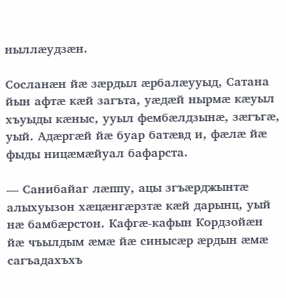ныллæудзæн.

Сосланæн йæ зæрдыл æрбалæууыд, Сатана йын афтæ кæй загъта, уæдæй нырмæ кæуыл хъуыды кæныс, ууыл фембæлдзынæ, зæгъгæ, уый. Адæргæй йæ буар батæвд и, фæлæ йæ фыды ницæмæйуал бафарста.

— Санибайаг лæппу, ацы згъæрджынтæ алыхуызон хæцæнгæрзтæ кæй дарынц, уый нæ бамбæрстон. Кафгæ-кафын Кордзойæн йæ чъылдым æмæ йæ синысæр æрдын æмæ сагъадахъхъ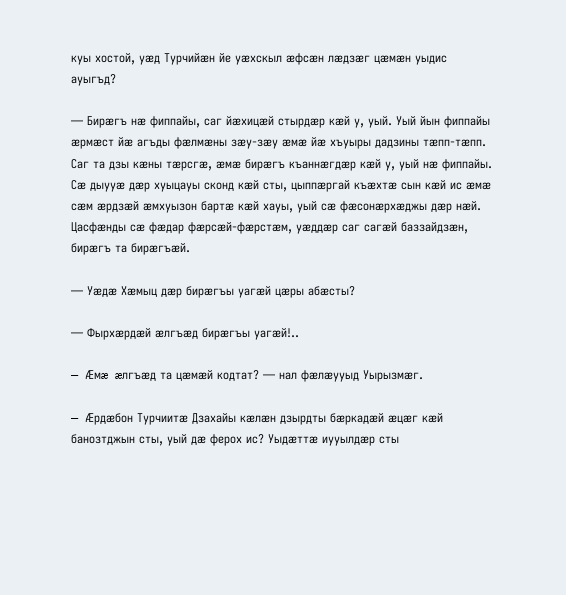куы хостой, уæд Турчийæн йе уæхскыл æфсæн лæдзæг цæмæн уыдис ауыгъд?

— Бирæгъ нæ фиппайы, саг йæхицæй стырдæр кæй у, уый. Уый йын фиппайы æрмæст йæ агъды фæлмæны зæу-зæу æмæ йæ хъуыры дадзины тæпп-тæпп. Саг та дзы кæны тæрсгæ, æмæ бирæгъ къаннæгдæр кæй у, уый нæ фиппайы. Сæ дыууæ дæр хуыцауы сконд кæй сты, цыппæргай къæхтæ сын кæй ис æмæ сæм æрдзæй æмхуызон бартæ кæй хауы, уый сæ фæсонæрхæджы дæр нæй. Цасфæнды сæ фæдар фæрсæй-фæрстæм, уæддæр саг сагæй баззайдзæн, бирæгъ та бирæгъæй.

— Уæдæ Хæмыц дæр бирæгъы уагæй цæры абæсты?

— Фырхæрдæй æлгъæд бирæгъы уагæй!..

— Æмæ æлгъæд та цæмæй кодтат? — нал фæлæууыд Уырызмæг.

— Æрдæбон Турчиитæ Дзахайы кæлæн дзырдты бæркадæй æцæг кæй банозтджын сты, уый дæ ферох ис? Уыдæттæ иууылдæр сты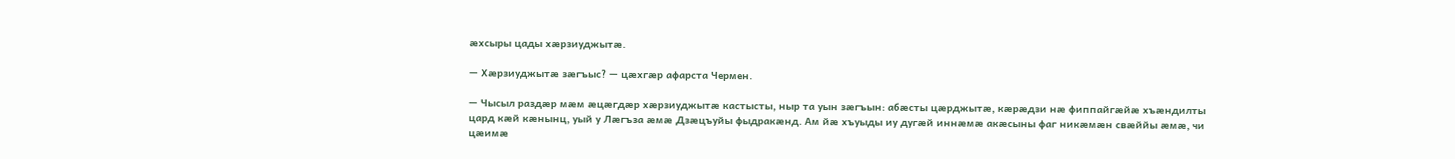æхсыры цады хæрзиуджытæ.

— Хæрзиуджытæ зæгъыс? — цæхгæр афарста Чермен.

— Чысыл раздæр мæм æцæгдæр хæрзиуджытæ кастысты, ныр та уын зæгъын: абæсты цæрджытæ, кæрæдзи нæ фиппайгæйæ хъæндилты цард кæй кæнынц, уый у Лæгъза æмæ Дзæцъуйы фыдракæнд. Ам йæ хъуыды иу дугæй иннæмæ акæсыны фаг никæмæн свæййы æмæ, чи цæимæ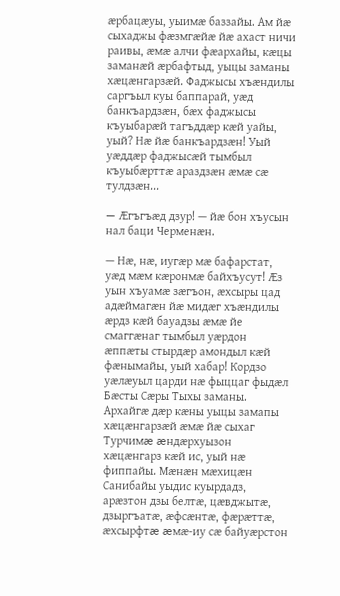æрбацæуы, уыимæ баззайы. Ам йæ сыхаджы фæзмгæйæ йæ ахаст ничи раивы, æмæ алчи фæархайы, кæцы заманæй æрбафтыд, уыцы заманы хæцæнгарзæй. Фаджысы хъæндилы саргъыл куы баппарай, уæд банкъардзæн, бæх фаджысы къуыбарæй тагъддæр кæй уайы, уый? Нæ йæ банкъардзæн! Уый уæддæр фаджысæй тымбыл къуыбæрттæ араздзæн æмæ сæ тулдзæн...

— Æгъгъæд дзур! — йæ бон хъусын нал баци Черменæн.

— Нæ, нæ, иугæр мæ бафарстат, уæд мæм кæронмæ байхъусут! Æз уын хъуамæ зæгъон, æхсыры цад адæймагæн йæ мидæг хъæндилы æрдз кæй бауадзы æмæ йе смаггæнаг тымбыл уæрдон æппæты стырдæр амондыл кæй фæнымайы, уый хабар! Кордзо уæлæуыл царди нæ фыццаг фыдæл Бæсты Сæры Тыхы заманы. Архайгæ дæр кæны уыцы замапы хæцæнгарзæй æмæ йæ сыхаг Турчимæ æндæрхуызон хæцæнгарз кæй ис, уый нæ фиппайы. Мæнæн мæхицæн Санибайы уыдис куырдадз, арæзтон дзы белтæ, цæвджытæ, дзыргъатæ, æфсæнтæ, фæрæттæ, æхсырфтæ æмæ-иу сæ байуæрстон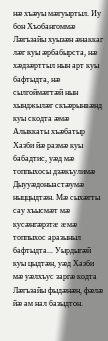нæ хъæуы мæгуыртыл. Иу бон Хъобангоммæ Лæгъзайы хуызæн æнаккаг лæг куы æрбабырста, нæ хæдзæрттыл нын арт куы бафтыдта, нæ сылгоймæгтæй нын хынджылæг скъæрынвæнд куы скодта æмæ Алыккаты хъæбатыр Хазби йæ размæ куы бабадтис, уæд мæ топпыхосы дзæкъулимæ Дыууæдоныастæумæ ныццыдтæн. Мæ сыхæгты сау хъысмæт мæ кусæнгæрзтæ æмæ топпыхос аразыныл бафтыдта... Уырдыгæй куы цыдтæн, уæд Хазби мæ уæлхъус заргæ кодта Лæгъзайы фыдæнæн, фæлæ йæ ам нал базыдтон.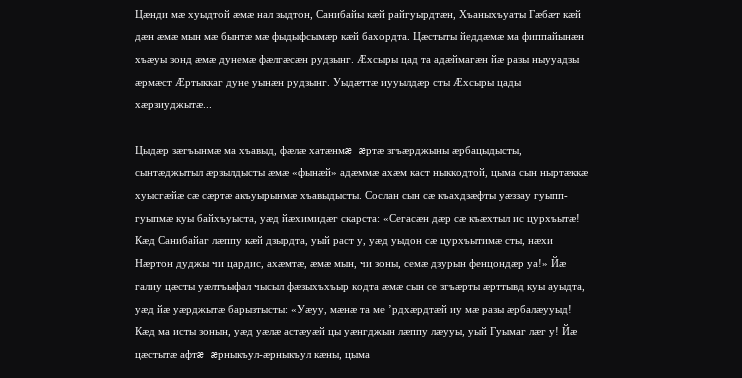Цæнди мæ хуыдтой æмæ нал зыдтон, Санибайы кæй райгуырдтæн, Хъаныхъуаты Гæбæт кæй дæн æмæ мын мæ бынтæ мæ фыдыфсымæр кæй бахордта. Цæстыты йеддæмæ ма фиппайынæн хъæуы зонд æмæ дунемæ фæлгæсæн рудзынг. Æхсыры цад та адæймагæн йæ разы ныууадзы æрмæст Æртыккаг дуне уынæн рудзынг. Уыдæттæ иууылдæр сты Æхсыры цады хæрзиуджытæ...

Цыдæр зæгъынмæ ма хъавыд, фæлæ хатæнмæ æртæ згъæрджыны æрбацыдысты, сынтæджытыл æрзылдысты æмæ «фынæй» адæммæ ахæм каст ныккодтой, цыма сын ныртæккæ хуысгæйæ сæ сæртæ акъуырынмæ хъавыдысты. Сослан сын сæ къахдзæфты уæззау гуыпп-гуыпмæ куы байхъуыста, уæд йæхимидæг скарста: «Сегасæн дæр сæ къæхтыл ис цурхъытæ! Кæд Санибайаг лæппу кæй дзырдта, уый раст у, уæд уыдон сæ цурхъытимæ сты, нæхи Нæртон дуджы чи цардис, ахæмтæ, æмæ мын, чи зоны, семæ дзурын фенцондæр уа!» Йæ галиу цæсты уæлтъыфал чысыл фæзыхъхъыр кодта æмæ сын се згъæрты æрттывд куы ауыдта, уæд йæ уæрджытæ барызтысты: «Уæуу, мæнæ та ме ’рдхæрдтæй иу мæ разы æрбалæууыд! Кæд ма исты зонын, уæд уæлæ астæуæй цы уæнгджын лæппу лæууы, уый Гуымаг лæг у! Йæ цæстытæ афтæ æрныкъул-æрныкъул кæны, цыма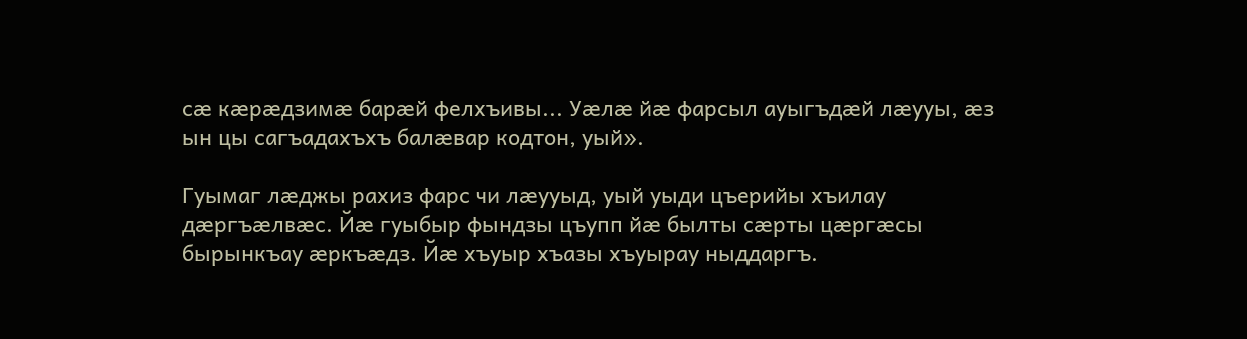сæ кæрæдзимæ барæй фелхъивы... Уæлæ йæ фарсыл ауыгъдæй лæууы, æз ын цы сагъадахъхъ балæвар кодтон, уый».

Гуымаг лæджы рахиз фарс чи лæууыд, уый уыди цъерийы хъилау дæргъæлвæс. Йæ гуыбыр фындзы цъупп йæ былты сæрты цæргæсы бырынкъау æркъæдз. Йæ хъуыр хъазы хъуырау ныддаргъ.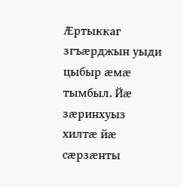Æртыккаг згъæрджын уыди цыбыр æмæ тымбыл. Йæ зæринхуыз хилтæ йæ сæрзæнты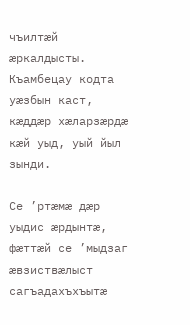чъилтæй æркалдысты. Къамбецау кодта уæзбын каст, кæддæр хæларзæрдæ кæй уыд, уый йыл зынди.

Се ’ртæмæ дæр уыдис æрдынтæ, фæттæй се ’мыдзаг æвзиствæлыст сагъадахъхъытæ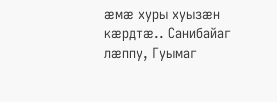æмæ хуры хуызæн кæрдтæ.. Санибайаг лæппу, Гуымаг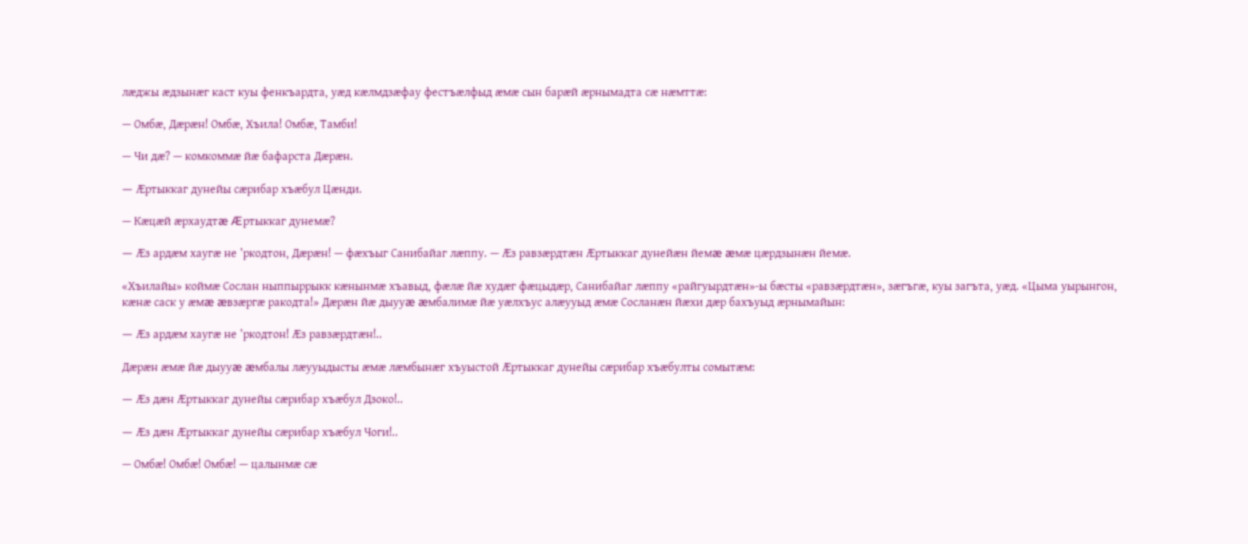лæджы æдзынæг каст куы фенкъардта, уæд кæлмдзæфау фестъæлфыд æмæ сын барæй æрнымадта сæ нæмттæ:

— Омбæ, Дæрæн! Омбæ, Хъила! Омбæ, Тамби!

— Чи дæ? — комкоммæ йæ бафарста Дæрæн.

— Æртыккаг дунейы сæрибар хъæбул Цæнди.

— Кæцæй æрхаудтæ Æртыккаг дунемæ?

— Æз ардæм хаугæ не ’ркодтон, Дæрæн! — фæхъыг Санибайаг лæппу. — Æз равзæрдтæн Æртыккаг дунейæн йемæ æмæ цæрдзынæн йемæ.

«Хъилайы» коймæ Сослан ныппыррыкк кæнынмæ хъавыд, фæлæ йæ худæг фæцыдæр, Санибайаг лæппу «райгуырдтæн»-ы бæсты «равзæрдтæн», зæгъгæ, куы загъта, уæд. «Цыма уырынгон, кæнæ саск у æмæ æвзæргæ ракодта!» Дæрæн йæ дыууæ æмбалимæ йæ уæлхъус алæууыд æмæ Сосланæн йæхи дæр бахъуыд æрнымайын:

— Æз ардæм хаугæ не ’ркодтон! Æз равзæрдтæн!..

Дæрæн æмæ йæ дыууæ æмбалы лæууыдысты æмæ лæмбынæг хъуыстой Æртыккаг дунейы сæрибар хъæбулты сомытæм:

— Æз дæн Æртыккаг дунейы сæрибар хъæбул Дзоко!..

— Æз дæн Æртыккаг дунейы сæрибар хъæбул Чоги!..

— Омбæ! Омбæ! Омбæ! — цалынмæ сæ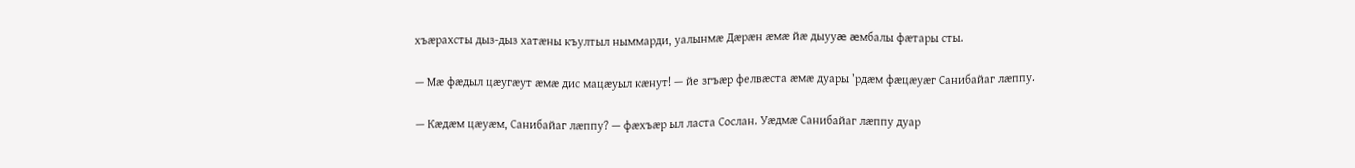хъæрахсты дыз-дыз хатæны къултыл ныммарди, уалынмæ Дæрæн æмæ йæ дыууæ æмбалы фæтары сты.

— Мæ фæдыл цæугæут æмæ дис мацæуыл кæнут! — йе згъæр фелвæста æмæ дуары ’рдæм фæцæуæг Санибайаг лæппу.

— Кæдæм цæуæм, Санибайаг лæппу? — фæхъæр ыл ласта Сослан. Уæдмæ Санибайаг лæппу дуар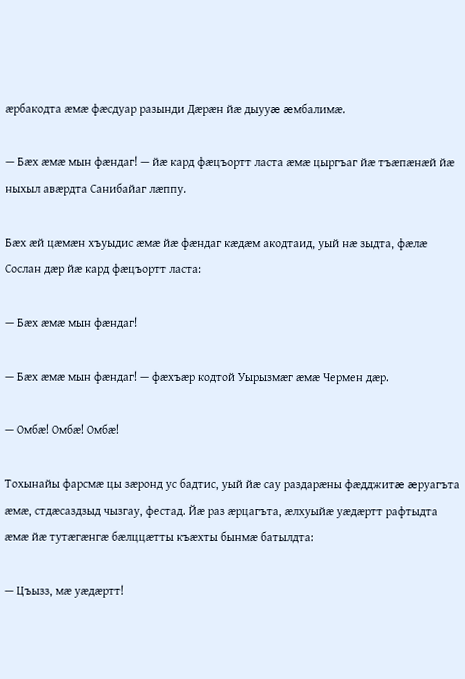æрбакодта æмæ фæсдуар разынди Дæрæн йæ дыууæ æмбалимæ.

— Бæх æмæ мын фæндаг! — йæ кард фæцъортт ласта æмæ цыргъаг йæ тъæпæнæй йæ ныхыл авæрдта Санибайаг лæппу.

Бæх æй цæмæн хъуыдис æмæ йæ фæндаг кæдæм акодтаид, уый нæ зыдта, фæлæ Сослан дæр йæ кард фæцъортт ласта:

— Бæх æмæ мын фæндаг!

— Бæх æмæ мын фæндаг! — фæхъæр кодтой Уырызмæг æмæ Чермен дæр.

— Омбæ! Омбæ! Омбæ!

Тохынайы фарсмæ цы зæронд ус бадтис, уый йæ сау раздарæны фæдджитæ æруагъта æмæ, стдæсаздзыд чызгау, фестад. Йæ раз æрцагъта, æлхуыйæ уæдæртт рафтыдта æмæ йæ тутæгæнгæ бæлццæтты къæхты бынмæ батылдта:

— Цъызз, мæ уæдæртт!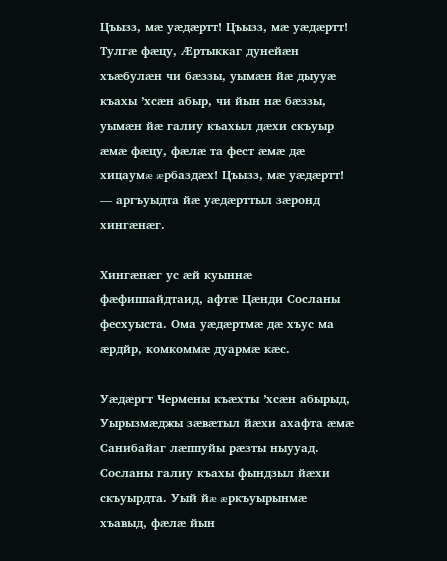Цъызз, мæ уæдæртт! Цъызз, мæ уæдæртт! Тулгæ фæцу, Æртыккаг дунейæн хъæбулæн чи бæззы, уымæн йæ дыууæ къахы ’хсæн абыр, чи йын нæ бæззы, уымæн йæ галиу къахыл дæхи скъуыр æмæ фæцу, фæлæ та фест æмæ дæ хицаумæ æрбаздæх! Цъызз, мæ уæдæртт! — аргъуыдта йæ уæдæрттыл зæронд хингæнæг.

Хингæнæг ус æй куыннæ фæфиппайдтаид, афтæ Цæнди Сосланы фесхуыста. Ома уæдæртмæ дæ хъус ма æрдйр, комкоммæ дуармæ кæс.

Уæдæргт Чермены къæхты ’хсæн абырыд, Уырызмæджы зæвæтыл йæхи ахафта æмæ Санибайаг лæппуйы рæзты ныууад. Сосланы галиу къахы фындзыл йæхи скъуырдта. Уый йæ æркъуырынмæ хъавыд, фæлæ йын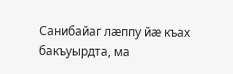Санибайаг лæппу йæ къах бакъуырдта, ма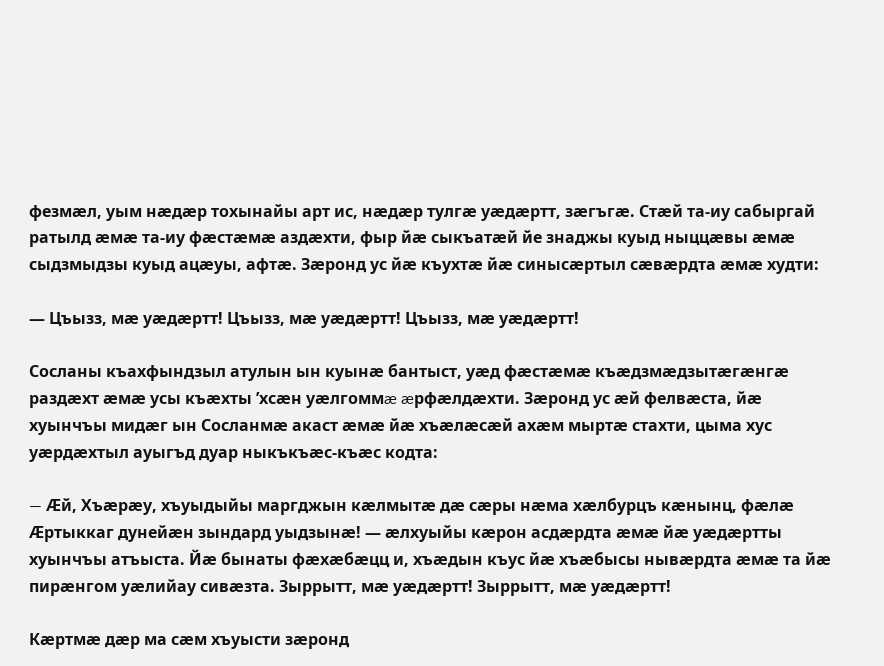фезмæл, уым нæдæр тохынайы арт ис, нæдæр тулгæ уæдæртт, зæгъгæ. Стæй та-иу сабыргай ратылд æмæ та-иу фæстæмæ аздæхти, фыр йæ сыкъатæй йе знаджы куыд ныццæвы æмæ сыдзмыдзы куыд ацæуы, афтæ. Зæронд ус йæ къухтæ йæ синысæртыл сæвæрдта æмæ худти:

— Цъызз, мæ уæдæртт! Цъызз, мæ уæдæртт! Цъызз, мæ уæдæртт!

Сосланы къахфындзыл атулын ын куынæ бантыст, уæд фæстæмæ къæдзмæдзытæгæнгæ раздæхт æмæ усы къæхты ’хсæн уæлгоммæ æрфæлдæхти. Зæронд ус æй фелвæста, йæ хуынчъы мидæг ын Сосланмæ акаст æмæ йæ хъæлæсæй ахæм мыртæ стахти, цыма хус уæрдæхтыл ауыгъд дуар ныкъкъæс-къæс кодта:

— Æй, Хъæрæу, хъуыдыйы маргджын кæлмытæ дæ сæры нæма хæлбурцъ кæнынц, фæлæ Æртыккаг дунейæн зындард уыдзынæ! — æлхуыйы кæрон асдæрдта æмæ йæ уæдæртты хуынчъы атъыста. Йæ бынаты фæхæбæцц и, хъæдын къус йæ хъæбысы нывæрдта æмæ та йæ пирæнгом уæлийау сивæзта. Зыррытт, мæ уæдæртт! Зыррытт, мæ уæдæртт!

Кæртмæ дæр ма сæм хъуысти зæронд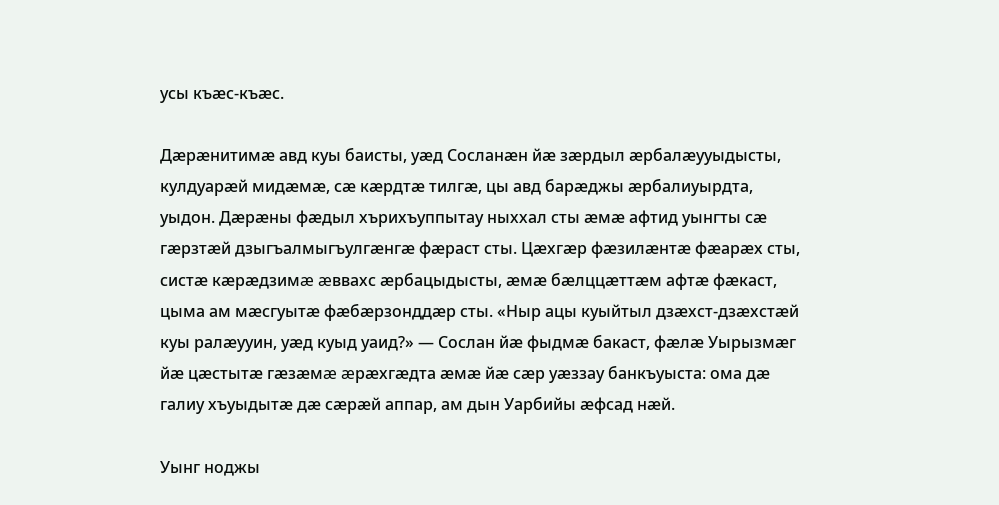усы къæс-къæс.

Дæрæнитимæ авд куы баисты, уæд Сосланæн йæ зæрдыл æрбалæууыдысты, кулдуарæй мидæмæ, сæ кæрдтæ тилгæ, цы авд барæджы æрбалиуырдта, уыдон. Дæрæны фæдыл хърихъуппытау ныххал сты æмæ афтид уынгты сæ гæрзтæй дзыгъалмыгъулгæнгæ фæраст сты. Цæхгæр фæзилæнтæ фæарæх сты, систæ кæрæдзимæ æввахс æрбацыдысты, æмæ бæлццæттæм афтæ фæкаст, цыма ам мæсгуытæ фæбæрзонддæр сты. «Ныр ацы куыйтыл дзæхст-дзæхстæй куы ралæууин, уæд куыд уаид?» — Сослан йæ фыдмæ бакаст, фæлæ Уырызмæг йæ цæстытæ гæзæмæ æрæхгæдта æмæ йæ сæр уæззау банкъуыста: ома дæ галиу хъуыдытæ дæ сæрæй аппар, ам дын Уарбийы æфсад нæй.

Уынг ноджы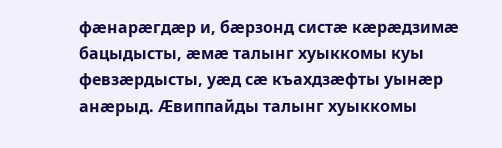фæнарæгдæр и, бæрзонд систæ кæрæдзимæ бацыдысты, æмæ талынг хуыккомы куы февзæрдысты, уæд сæ къахдзæфты уынæр анæрыд. Æвиппайды талынг хуыккомы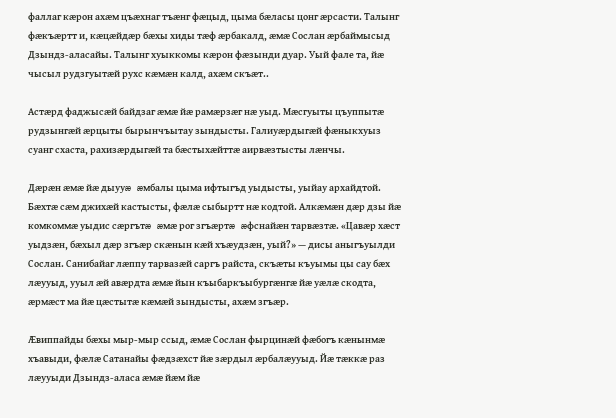фаллаг кæрон ахæм цъæхнаг тъæнг фæцыд, цыма бæласы цонг æрсасти. Талынг фæкъæртт и, кæцæйдæр бæхы хиды тæф æрбакалд, æмæ Сослан æрбаймысыд Дзындз-аласайы. Талынг хуыккомы кæрон фæзынди дуар. Уый фале та, йæ чысыл рудзгуытæй рухс кæмæн калд, ахæм скъæт..

Астæрд фаджысæй байдзаг æмæ йæ рамæрзæг нæ уыд. Мæсгуыты цъуппытæ рудзынгæй æрцыты бырынчъытау зындысты. Галиуæрдыгæй фæныкхуыз суанг схаста, рахизæрдыгæй та бæстыхæйттæ аирвæзтысты лæнчы.

Дæрæн æмæ йæ дыууæ æмбалы цыма ифтыгъд уыдысты, уыйау архайдтой. Бæхтæ сæм джихæй кастысты, фæлæ сыбыртт нæ кодтой. Алкæмæн дæр дзы йæ комкоммæ уыдис сæргътæ æмæ рог згъæртæ æфснайæн тарвæзтæ. «Цавæр хæст уыдзæн, бæхыл дæр згъæр скæнын кæй хъæудзæн, уый?» — дисы аныгъуылди Сослан. Санибайаг лæппу тарвазæй саргъ райста, скъæты къуымы цы сау бæх лæууыд, ууыл æй авæрдта æмæ йын къыбаркъыбургæнгæ йæ уæлæ скодта, æрмæст ма йæ цæстытæ кæмæй зындысты, ахæм згъæр.

Æвиппайды бæхы мыр-мыр ссыд, æмæ Сослан фырцинæй фæбогъ кæнынмæ хъавыди, фæлæ Сатанайы фæдзæхст йæ зæрдыл æрбалæууыд. Йæ тæккæ раз лæууыди Дзындз-аласа æмæ йæм йæ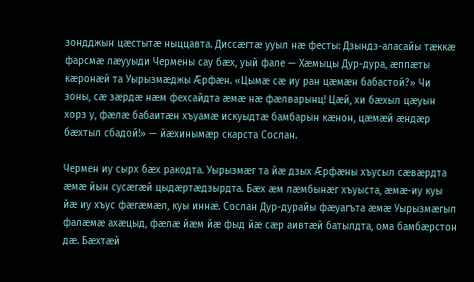зондджын цæстытæ ныццавта. Диссæгтæ ууыл нæ фесты: Дзындз-аласайы тæккæ фарсмæ лæууыди Чермены сау бæх, уый фале — Хæмыцы Дур-дура, æппæты кæронæй та Уырызмæджы Æрфæн. «Цымæ сæ иу ран цæмæн бабастой?» Чи зоны, сæ зæрдæ нæм фехсайдта æмæ нæ фæлварынц! Цæй, хи бæхыл цæуын хорз у, фæлæ бабаитæн хъуамæ искуыдтæ бамбарын кæнон, цæмæй æндæр бæхтыл сбадой!» — йæхинымæр скарста Сослан.

Чермен иу сырх бæх ракодта. Уырызмæг та йæ дзых Æрфæны хъусыл сæвæрдта æмæ йын сусæгæй цыдæртæдзырдта. Бæх æм лæмбынæг хъуыста, æмæ-иу куы йæ иу хъус фæгæмæл, куы иннæ. Сослан Дур-дурайы фæуагъта æмæ Уырызмæгыл фалæмæ ахæцыд, фæлæ йæм йæ фыд йæ сæр аивтæй батылдта, ома бамбæрстон дæ. Бæхтæй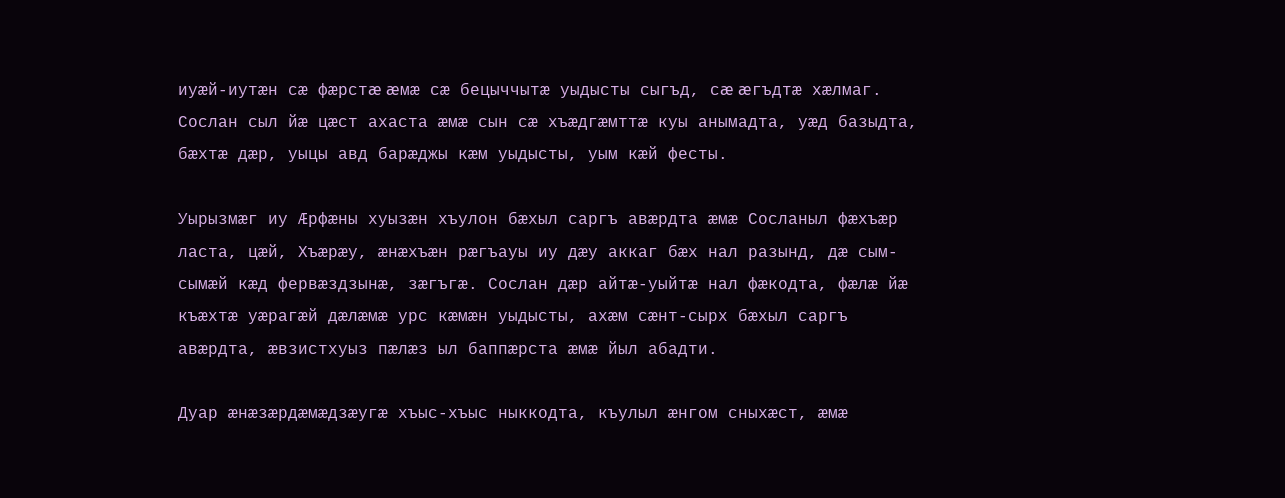иуæй-иутæн сæ фæрстæ æмæ сæ бецыччытæ уыдысты сыгъд, сæ æгъдтæ хæлмаг. Сослан сыл йæ цæст ахаста æмæ сын сæ хъæдгæмттæ куы анымадта, уæд базыдта, бæхтæ дæр, уыцы авд барæджы кæм уыдысты, уым кæй фесты.

Уырызмæг иу Æрфæны хуызæн хъулон бæхыл саргъ авæрдта æмæ Сосланыл фæхъæр ласта, цæй, Хъæрæу, æнæхъæн рæгъауы иу дæу аккаг бæх нал разынд, дæ сым-сымæй кæд фервæздзынæ, зæгъгæ. Сослан дæр айтæ-уыйтæ нал фæкодта, фæлæ йæ къæхтæ уæрагæй дæлæмæ урс кæмæн уыдысты, ахæм сæнт-сырх бæхыл саргъ авæрдта, æвзистхуыз пæлæз ыл баппæрста æмæ йыл абадти.

Дуар æнæзæрдæмæдзæугæ хъыс-хъыс ныккодта, къулыл æнгом сныхæст, æмæ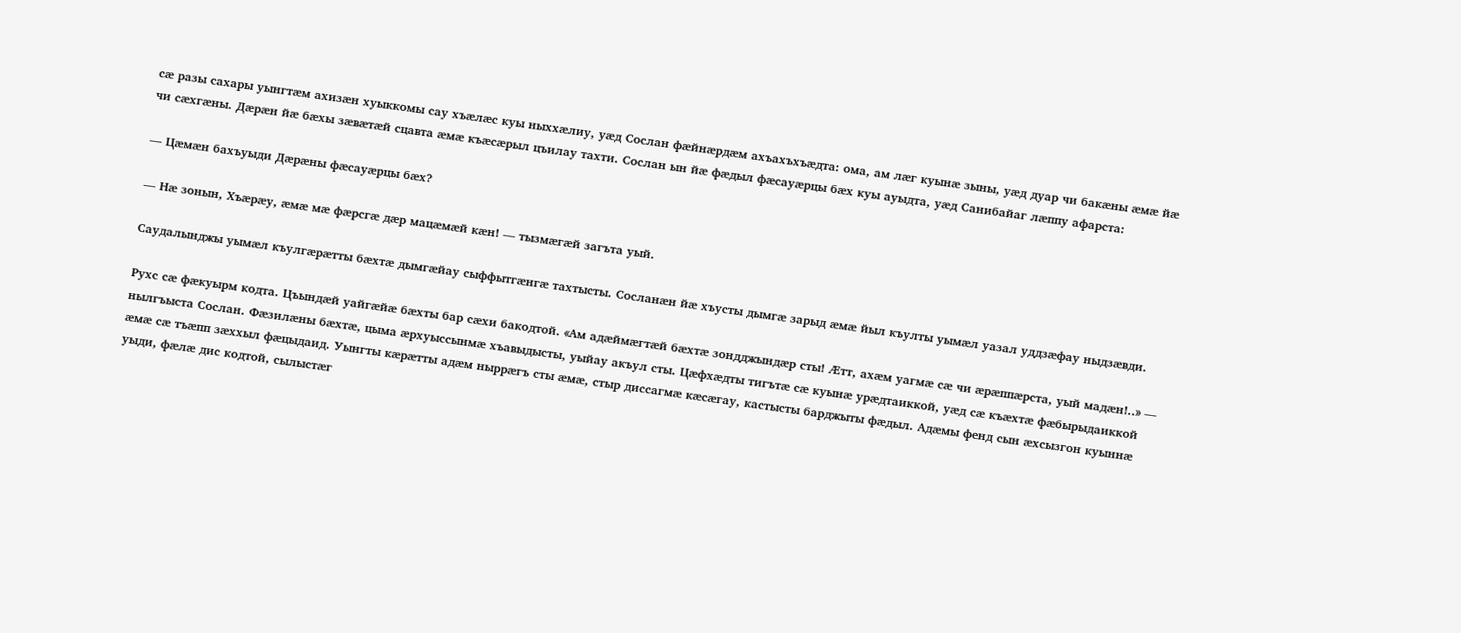сæ разы сахары уынгтæм ахизæн хуыккомы сау хъæлæс куы ныххæлиу, уæд Сослан фæйнæрдæм ахъахъхъæдта: ома, ам лæг куынæ зыны, уæд дуар чи бакæны æмæ йæ чи сæхгæны. Дæрæн йæ бæхы зæвæтæй сцавта æмæ къæсæрыл цъилау тахти. Сослан ын йæ фæдыл фæсауæрцы бæх куы ауыдта, уæд Санибайаг лæппу афарста:

— Цæмæн бахъуыди Дæрæны фæсауæрцы бæх?

— Нæ зонын, Хъæрæу, æмæ мæ фæрсгæ дæр мацæмæй кæн! — тызмæгæй загъта уый.

Саудалынджы уымæл къулгæрæтты бæхтæ дымгæйау сыффытгæнгæ тахтысты. Сосланæн йæ хъусты дымгæ зарыд æмæ йыл къулты уымæл уазал уддзæфау ныдзæвди.

Рухс сæ фæкуырм кодта. Цъындæй уайгæйæ бæхты бар сæхи бакодтой. «Ам адæймæгтæй бæхтæ зондджындæр сты! Æтт, ахæм уагмæ сæ чи æрæппæрста, уый мадæн!..» — нылгъыста Сослан. Фæзилæны бæхтæ, цыма æрхуыссынмæ хъавыдысты, уыйау акъул сты. Цæфхæдты тигътæ сæ куынæ урæдтаиккой, уæд сæ къæхтæ фæбырыдаиккой æмæ сæ тъæпп зæххыл фæцыдаид. Уынгты кæрæтты адæм ныррæгъ сты æмæ, стыр диссагмæ кæсæгау, кастысты барджыты фæдыл. Адæмы фенд сын æхсызгон куыннæ уыди, фæлæ дис кодтой, сылыстæг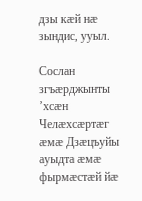дзы кæй нæ зындис, ууыл.

Сослан згъæрджынты ’хсæн Челæхсæртæг æмæ Дзæцъуйы ауыдта æмæ фырмæстæй йæ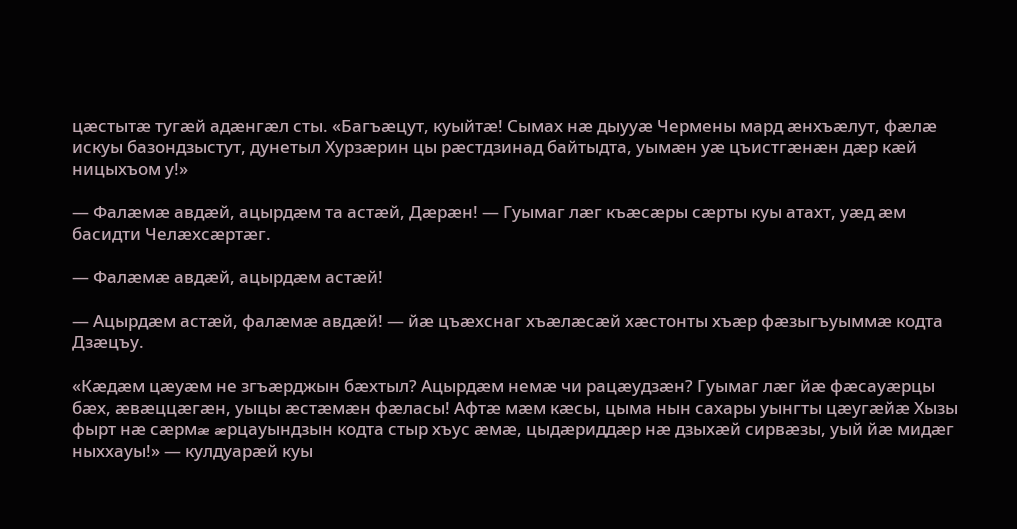цæстытæ тугæй адæнгæл сты. «Багъæцут, куыйтæ! Сымах нæ дыууæ Чермены мард æнхъæлут, фæлæ искуы базондзыстут, дунетыл Хурзæрин цы рæстдзинад байтыдта, уымæн уæ цъистгæнæн дæр кæй ницыхъом у!»

— Фалæмæ авдæй, ацырдæм та астæй, Дæрæн! — Гуымаг лæг къæсæры сæрты куы атахт, уæд æм басидти Челæхсæртæг.

— Фалæмæ авдæй, ацырдæм астæй!

— Ацырдæм астæй, фалæмæ авдæй! — йæ цъæхснаг хъæлæсæй хæстонты хъæр фæзыгъуыммæ кодта Дзæцъу.

«Кæдæм цæуæм не згъæрджын бæхтыл? Ацырдæм немæ чи рацæудзæн? Гуымаг лæг йæ фæсауæрцы бæх, æвæццæгæн, уыцы æстæмæн фæласы! Афтæ мæм кæсы, цыма нын сахары уынгты цæугæйæ Хызы фырт нæ сæрмæ æрцауындзын кодта стыр хъус æмæ, цыдæриддæр нæ дзыхæй сирвæзы, уый йæ мидæг ныххауы!» — кулдуарæй куы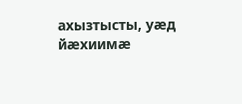ахызтысты, уæд йæхиимæ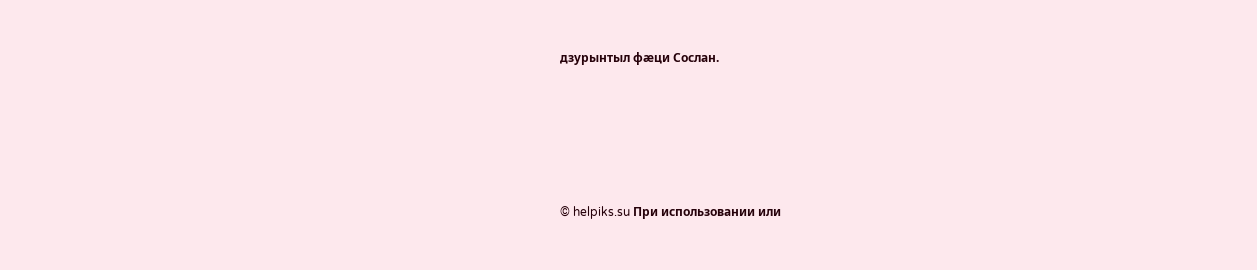дзурынтыл фæци Сослан.





© helpiks.su При использовании или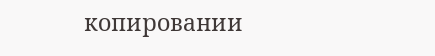копировании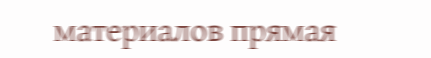материалов прямая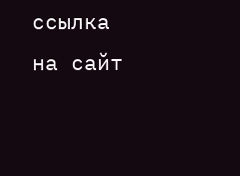ссылка на сайт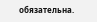обязательна.